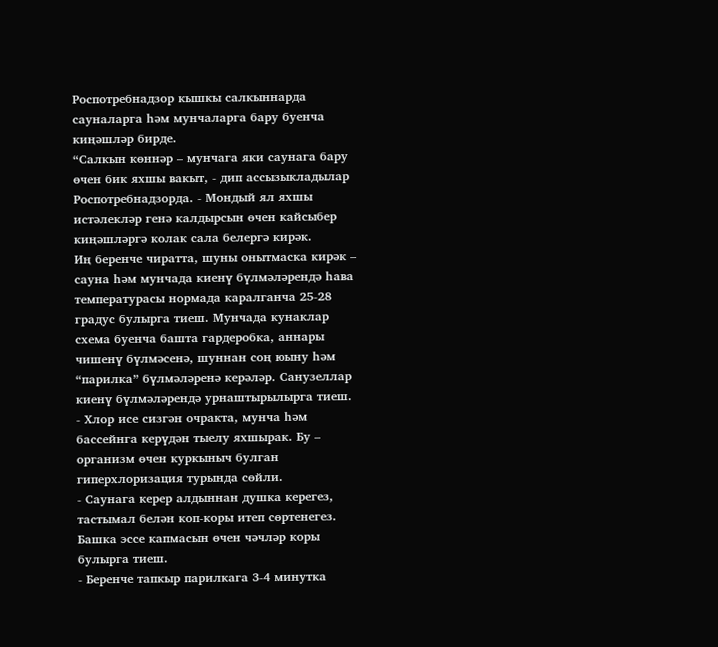Роспотребнадзор кышкы салкыннарда сауналарга һәм мунчаларга бару буенча киңәшләр бирде.
“Салкын көннәр – мунчага яки саунага бару өчен бик яхшы вакыт, - дип ассызыкладылар Роспотребнадзорда. - Мондый ял яхшы истәлекләр генә калдырсын өчен кайсыбер киңәшләргә колак сала белергә кирәк.
Иң беренче чиратта, шуны онытмаска кирәк – сауна һәм мунчада киенү бүлмәләрендә һава температурасы нормада каралганча 25-28 градус булырга тиеш. Мунчада кунаклар схема буенча башта гардеробка, аннары чишенү бүлмәсенә, шуннан соң юыну һәм “парилка” бүлмәләренә керәләр. Санузеллар киенү бүлмәләрендә урнаштырылырга тиеш.
- Хлор исе сизгән очракта, мунча һәм бассейнга керүдән тыелу яхшырак. Бу – организм өчен куркыныч булган гиперхлоризация турында сөйли.
- Саунага керер алдыннан душка керегез, тастымал белән коп-коры итеп сөртенегез. Башка эссе капмасын өчен чәчләр коры булырга тиеш.
- Беренче тапкыр парилкага 3-4 минутка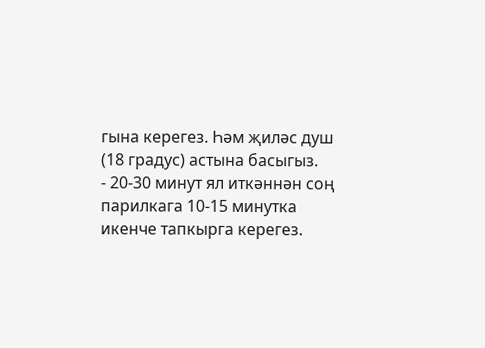гына керегез. Һәм җиләс душ (18 градус) астына басыгыз.
- 20-30 минут ял иткәннән соң парилкага 10-15 минутка икенче тапкырга керегез.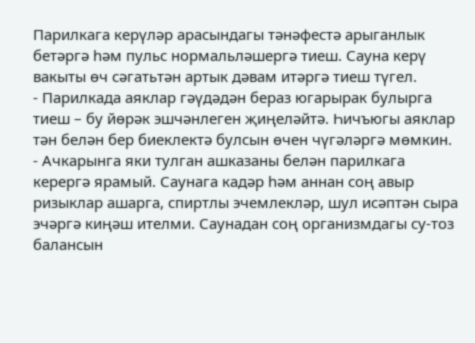Парилкага керүләр арасындагы тәнәфестә арыганлык бетәргә һәм пульс нормальләшергә тиеш. Сауна керү вакыты өч сәгатьтән артык дәвам итәргә тиеш түгел.
- Парилкада аяклар гәүдәдән бераз югарырак булырга тиеш – бу йөрәк эшчәнлеген җиңеләйтә. Һичъюгы аяклар тән белән бер биеклектә булсын өчен чүгәләргә мөмкин.
- Ачкарынга яки тулган ашказаны белән парилкага керергә ярамый. Саунага кадәр һәм аннан соң авыр ризыклар ашарга, спиртлы эчемлекләр, шул исәптән сыра эчәргә киңәш ителми. Саунадан соң организмдагы су-тоз балансын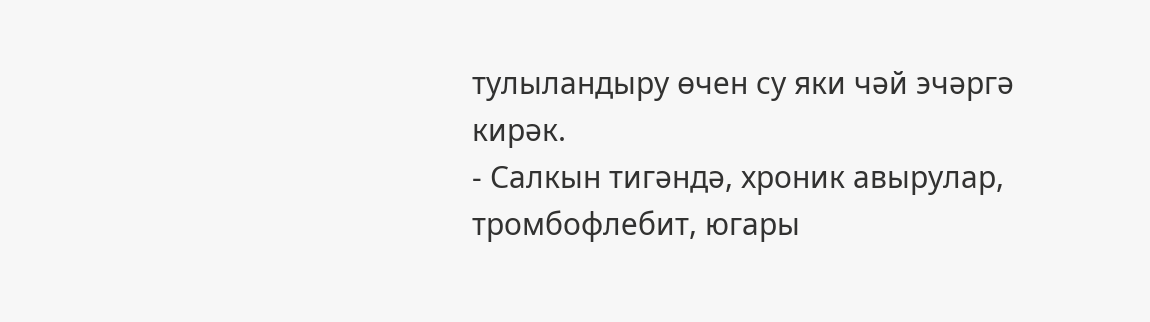тулыландыру өчен су яки чәй эчәргә кирәк.
- Салкын тигәндә, хроник авырулар, тромбофлебит, югары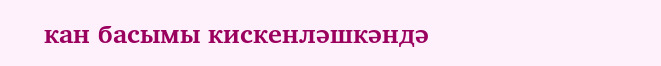кан басымы кискенләшкәндә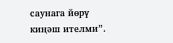саунага йөрү киңәш ителми”.